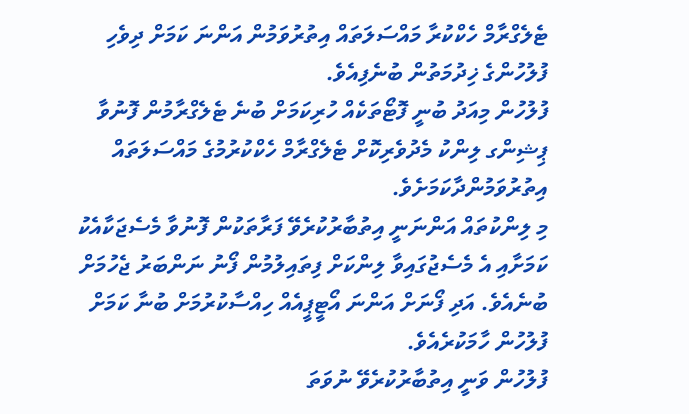ޓެލެގްރާމް ހެކްކުރާ މައްސަލަތައް އިތުރުވަމުން އަންނަ ކަމަށް ދިވެހި ފުލުހުންގެ ޚިދުމަތުން ބުނެފިއެވެ.
ފުލުހުން މިއަދު ބުނީ ފޮޓޯތަކެއް ހުރިކަމަށް ބުނެ ޓެލެގްރާމުން ފޮނުވާ ޕިޝިންގ ލިންކު މެދުވެރިކޮށް ޓެލެގްރާމް ހެކްކުރުމުގެ މައްސަލަތައް އިތުރުވަމުންދާކަމަށެވެ.
މި ލިންކުތައް އަންނަނީ އިތުބާރުކުރެވޭ ފަރާތަކުން ފޮނުވާ މެސެޖަކާއެކު ކަމަށާއި އެ މެސެޖުގައިވާ ލިންކަށް ފިތައިލުމުން ފޯނު ނަންބަރު ޖެހުމަށް ބުނެއެވެ. އަދި ފޯނަށް އަންނަ އޯޓީޕީއެއް ހިއްސާކުރުމަށް ބުނާ ކަމަށް ފުލުހުން ހާމަކުރެއެވެ.
ފުލުހުން ވަނީ އިތުބާރުކުރެވޭ ނުވަތަ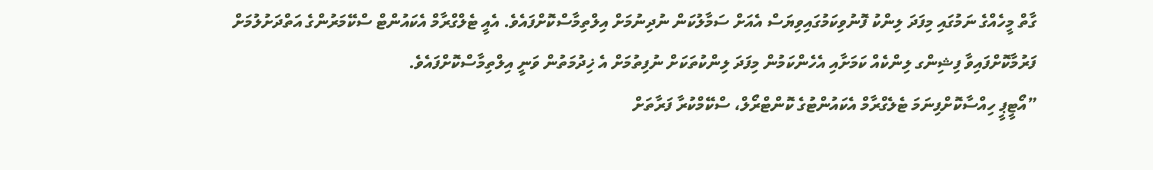ގާތް މީހެއްގެ ނަމުގައި މިފަދަ ލިންކު ފޮނުވިކަމުގައިވިޔަސް އެއަށް ސަމާލުކަން ނުދިނުމަށް އިލްތިމާސްކޮށްފައެވެ. އެއީ ޓެލްގްރާމް އެކައުންޓް ސްކޭމަރުންގެ އަތްދަށުލުމަށް ފަރުމާކޮށްފައިވާ ފިޝިންގ ލިންކެއް ކަމަށާއި އެހެންކަމުން މިފަދަ ލިންކުތަކަށް ނުފިތުމަށް އެ ޚިދުމަތުން ވަނީ އިލްތިމާސްކޮށްފައެވެ.
”އޯޓީޕީ ހިއްސާކޮށްފިނަމަ ޓެލެގްރާމް އެކައުންޓުގެ ކޮންޓްރޯލް، ސްކޭމްކުރާ ފަރާތަށް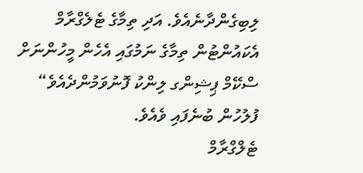ލިބިގެންދާނެއެވެ. އަދި ތިމާގެ ޓެލެގްރާމް އެކައުންޓުން ތިމާގެ ނަމުގައި އެހެން މީހުންނަށް ސްކޭމް ޕިޝިންގ ލިންކު ފޮނުވަމުންދެއެވެ“ ފުލުހުން ބުނެފައި ވެއެވެ.
ޓެލްގްރާމް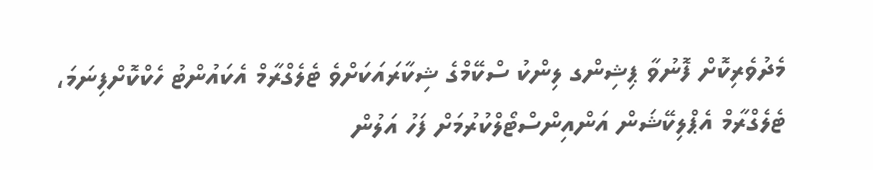މެދުވެރިކޮށް ފޮނުވާ ޕިޝިންގ ލިންކު ސްކޭމްގެ ޝިކާރައަކަށްވެ ޓެލެގްރާމް އެކައުންޓު ހެކްކޮށްފިނަމަ، ޓެލެގްރާމް އެޕްލިކޭޝަން އަންއިންސްޓޯލްކުރުމަށް ފަހު އަލުން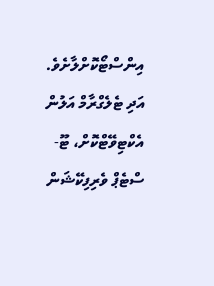އިންސްޓޯކޮށްލާށެވެ. އަދި ޓެލެގްރާމް އަލުން އެކްޓިވޭޓްކޮށް، ޓޫ-ސްޓެޕް ވެރިފިކޭޝަން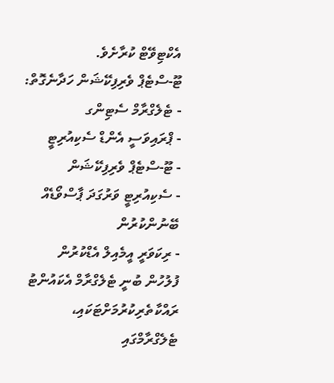އެކްޓިވޭޓް ކުރާށެވެ.
ޓޫ-ސްޓެޕް ވެރިފިކޭޝަން ހަދާނެގޮތް:
- ޓެލެގްރާމް ސެޓިންގ
- ޕްރައިވަސީ އެންޑް ސެކިއުރިޓީ
- ޓޫ-ސްޓެޕް ވެރިފިކޭޝަން
- ސެކިއުރިޓީ ވަރުގަދަ ޕާސްވޯޑެއް ބޭނުންކުރުން
- ރިކަވަރީ އީމެއިލް އެޑްކުރުން
ފުލުހުން ބުނީ ޓެލެގްރާމް އެކައުންޓު ރައްކާތެރިކުރުމަށްޓަކައި، ޓެލެގްރާމްގައި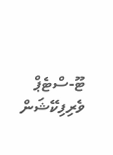ޓޫ-ސްޓެޕް ވެރިފިކޭޝަން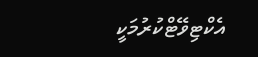އެކްޓިވޭޓްކުރުމަކީ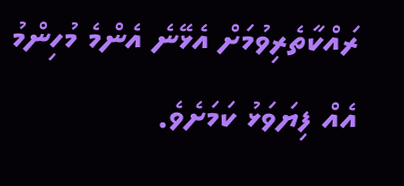ރައްކާތެރިވުމަށް އެޅޭނެ އެންމެ މުހިންމު އެއް ފިޔަވަޅު ކަމަށެވެ.